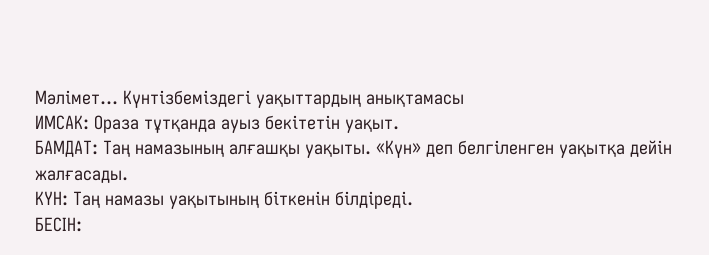Мәлімет... Күнтізбеміздегі уақыттардың анықтамасы
ИМСАК: Ораза тұтқанда ауыз бекітетін уақыт.
БАМДАТ: Таң намазының алғашқы уақыты. «Күн» деп белгіленген уақытқа дейін жалғасады.
КҮН: Таң намазы уақытының біткенін білдіреді.
БЕСІН: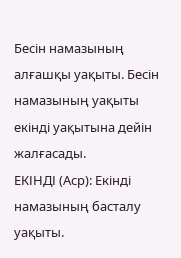Бесін намазының алғашқы уақыты. Бесін намазының уақыты екінді уақытына дейін жалғасады.
ЕКІНДІ (Аср): Екінді намазының басталу уақыты.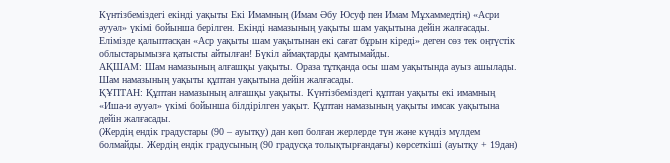Күнтізбеміздегі екінді уақыты Екі Имамның (Имам Әбу Юсуф пен Имам Мұхаммедтің) «Асри әууәл» үкімі бойынша берілген. Екінді намазының уақыты шам уақытына дейін жалғасады. Елімізде қалыптасқан «Аср уақыты шам уақытынан екі сағат бұрын кіреді» деген сөз тек оңтүстік облыстарымызға қатысты айтылған! Бүкіл аймақтарды қамтымайды.
АҚШАМ: Шам намазының алғашқы уақыты. Ораза тұтқанда осы шам уақытында ауыз ашылады. Шам намазының уақыты құптан уақытына дейін жалғасады.
ҚҰПТАН: Құптан намазының алғашқы уақыты. Күнтізбеміздегі құптан уақыты екі имамның «Иша-и әууәл» үкімі бойынша білдірілген уақыт. Құптан намазының уақыты имсак уақытына дейін жалғасады.
(Жердің ендік градустары (90 – ауытқу) дан көп болған жерлерде түн және күндіз мүлдем болмайды. Жердің ендік градусының (90 градусқа толықтырғандағы) көрсеткіші (ауытқу + 19дан)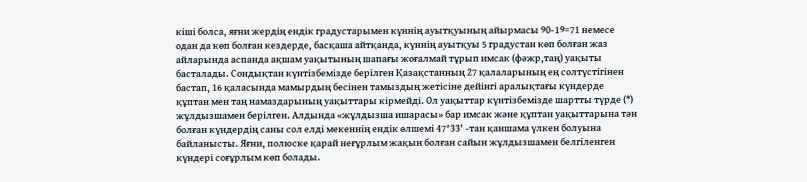кіші болса, яғни жердің ендік градустарымен күннің ауытқуының айырмасы 90-19=71 немесе одан да көп болған кездерде, басқаша айтқанда, күннің ауытқуы 5 градустан көп болған жаз айларында аспанда ақшам уақытының шапағы жоғалмай тұрып имсак (фәжр,таң) уақыты басталады. Сондықтан күнтізбемізде берілген Қазақстанның 27 қалаларының ең солтүстігінен бастап, 16 қаласында мамырдың бесінен тамыздың жетісіне дейінгі аралықтағы күндерде құптан мен таң намаздарының уақыттары кірмейді. Ол уақыттар күнтізбемізде шартты түрде (*) жұлдызшамен берілген. Алдында «жұлдызша ишарасы» бар имсак және құптан уақыттарына тән болған күндердің саны сол елді мекеннің ендік өлшемі 47°33' -тан қаншама үлкен болуына байланысты. Яғни, полюске қарай неғұрлым жақын болған сайын жұлдызшамен белгіленген күндері соғұрлым көп болады.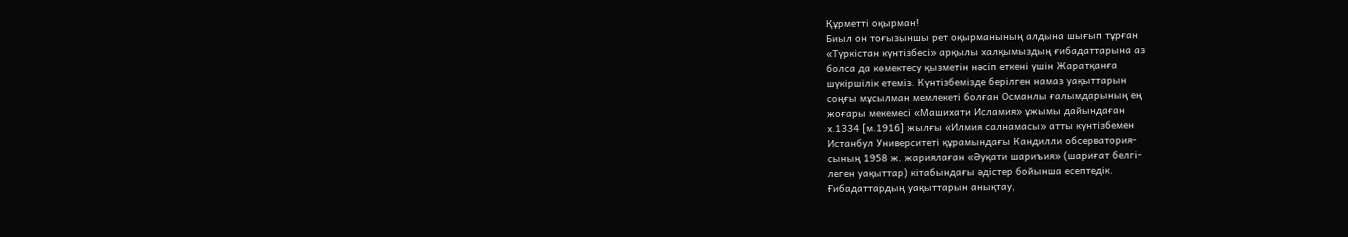Құрметті оқырман!
Биыл он тоғызыншы рет оқырманының алдына шығып тұрған
«Түркістан күнтізбесі» арқылы халқымыздың ғибадаттарына аз
болса да көмектесу қызметін нәсіп еткені үшін Жаратқанға
шүкіршілік етеміз. Күнтізбемізде берілген намаз уақыттарын
соңғы мұсылман мемлекеті болған Османлы ғалымдарының ең
жоғары мекемесі «Машихати Исламия» ұжымы дайындаған
х.1334 [м.1916] жылғы «Илмия салнамасы» атты күнтізбемен
Истанбул Университеті құрамындағы Кандилли обсерватория-
сының 1958 ж. жариялаған «Әуқати шариъия» (шариғат белгі-
леген уақыттар) кітабындағы әдістер бойынша есептедік.
Ғибадаттардың уақыттарын анықтау,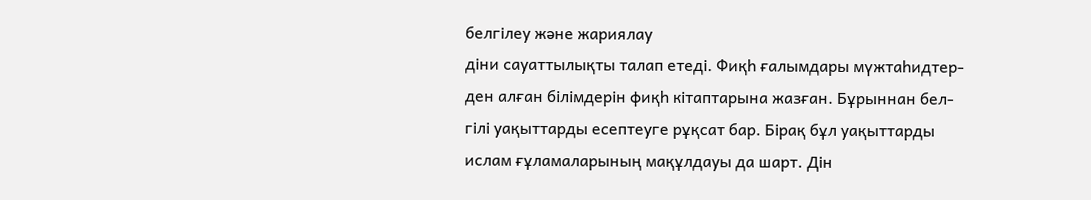белгілеу және жариялау
діни сауаттылықты талап етеді. Фиқһ ғалымдары мүжтаһидтер-
ден алған білімдерін фиқһ кітаптарына жазған. Бұрыннан бел-
гілі уақыттарды есептеуге рұқсат бар. Бірақ бұл уақыттарды
ислам ғұламаларының мақұлдауы да шарт. Дін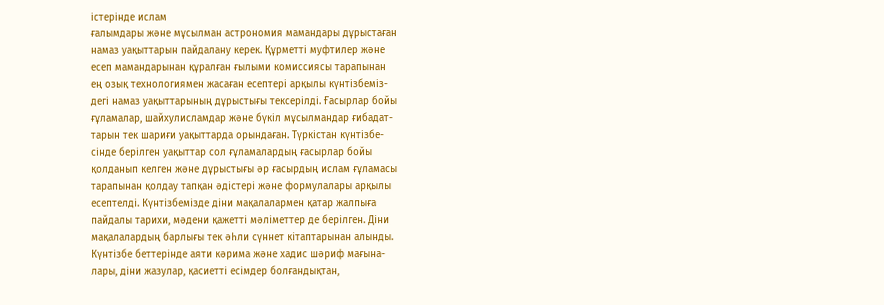істерінде ислам
ғалымдары және мұсылман астрономия мамандары дұрыстаған
намаз уақыттарын пайдалану керек. Құрметті муфтилер және
есеп мамандарынан құралған ғылыми комиссиясы тарапынан
ең озық технологиямен жасаған есептері арқылы күнтізбеміз-
дегі намаз уақыттарының дұрыстығы тексерілді. Ғасырлар бойы
ғұламалар, шайхулисламдар және бүкіл мұсылмандар ғибадат-
тарын тек шариғи уақыттарда орындаған. Түркістан күнтізбе-
сінде берілген уақыттар сол ғұламалардың ғасырлар бойы
қолданып келген және дұрыстығы әр ғасырдың ислам ғұламасы
тарапынан қолдау тапқан әдістері және формулалары арқылы
есептелді. Күнтізбемізде діни мақалалармен қатар жалпыға
пайдалы тарихи, мәдени қажетті мәліметтер де берілген. Діни
мақалалардың барлығы тек әһли сүннет кітаптарынан алынды.
Күнтізбе беттерінде аяти кәрима және хадис шәриф мағына-
лары, діни жазулар, қасиетті есімдер болғандықтан,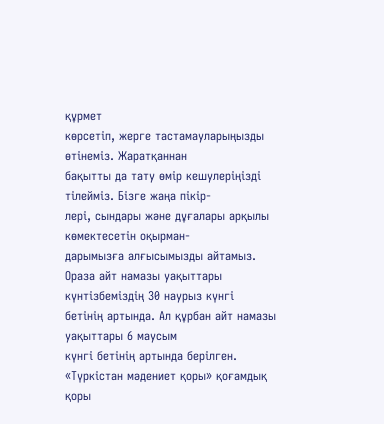құрмет
көрсетіп, жерге тастамауларыңызды өтінеміз. Жаратқаннан
бақытты да тату өмір кешулеріңізді тілейміз. Бізге жаңа пікір-
лері, сындары және дұғалары арқылы көмектесетін оқырман-
дарымызға алғысымызды айтамыз.
Ораза айт намазы уақыттары күнтізбеміздің 30 наурыз күнгі
бетінің артында. Ал құрбан айт намазы уақыттары 6 маусым
күнгі бетінің артында берілген.
«Түркістан мәдениет қоры» қоғамдық қоры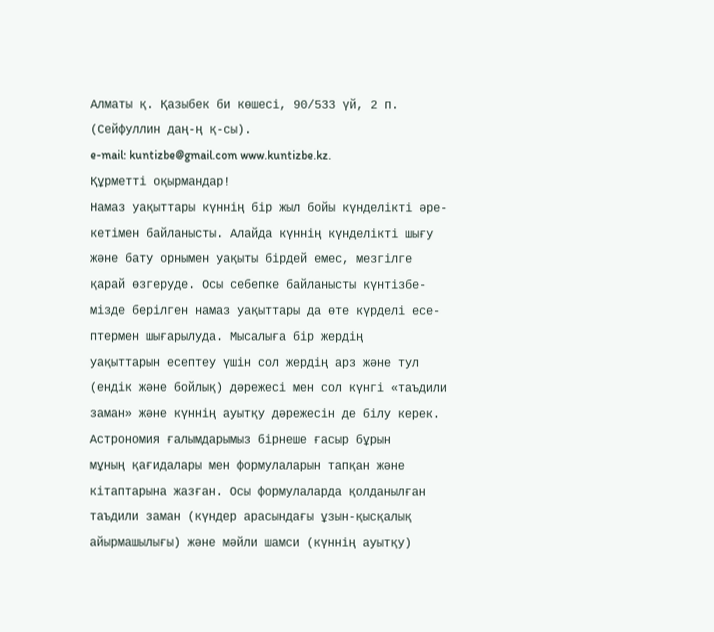Алматы қ. Қазыбек би көшесі, 90/533 үй, 2 п.
(Сейфуллин даң-ң қ-сы).
e-mail: kuntizbe@gmail.com www.kuntizbe.kz.
Құрметті оқырмандар!
Намаз уақыттары күннің бір жыл бойы күнделікті әре-
кетімен байланысты. Алайда күннің күнделікті шығу
және бату орнымен уақыты бірдей емес, мезгілге
қарай өзгеруде. Осы себепке байланысты күнтізбе-
мізде берілген намаз уақыттары да өте күрделі есе-
птермен шығарылуда. Мысалыға бір жердің
уақыттарын есептеу үшін сол жердің арз және тул
(ендік және бойлық) дәрежесі мен сол күнгі «таъдили
заман» және күннің ауытқу дәрежесін де білу керек.
Астрономия ғалымдарымыз бірнеше ғасыр бұрын
мұның қағидалары мен формулаларын тапқан және
кітаптарына жазған. Осы формулаларда қолданылған
таъдили заман (күндер арасындағы ұзын-қысқалық
айырмашылығы) және мәйли шамси (күннің ауытқу)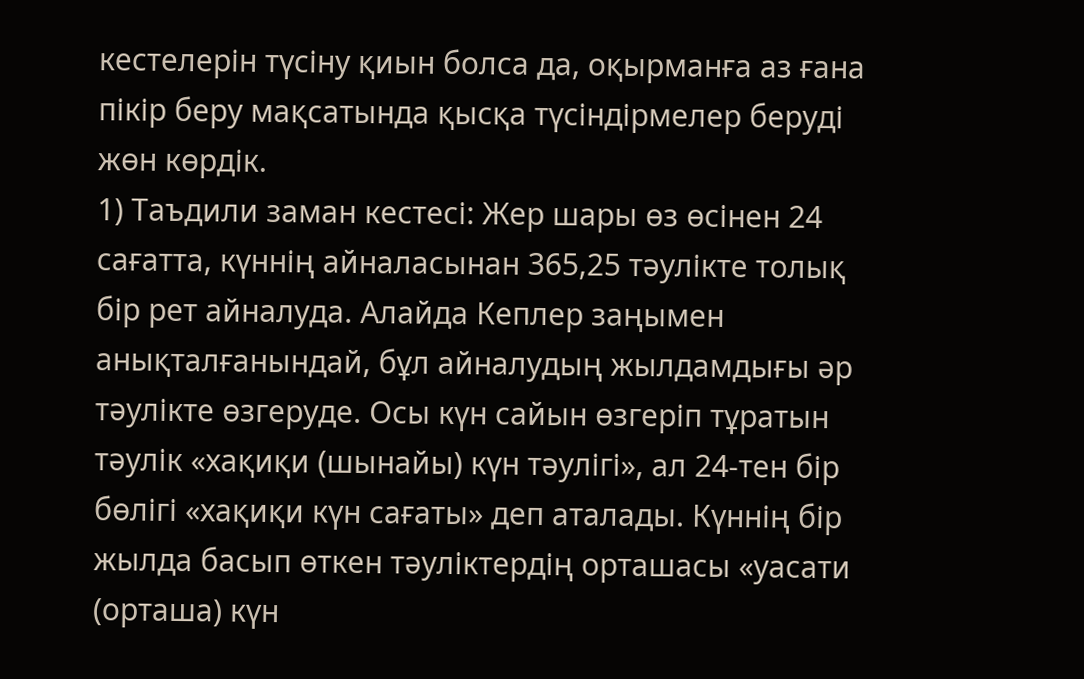кестелерін түсіну қиын болса да, оқырманға аз ғана
пікір беру мақсатында қысқа түсіндірмелер беруді
жөн көрдік.
1) Таъдили заман кестесі: Жер шары өз өсінен 24
сағатта, күннің айналасынан 365,25 тәулікте толық
бір рет айналуда. Алайда Кеплер заңымен
анықталғанындай, бұл айналудың жылдамдығы әр
тәулікте өзгеруде. Осы күн сайын өзгеріп тұратын
тәулік «хақиқи (шынайы) күн тәулігі», ал 24-тен бір
бөлігі «хақиқи күн сағаты» деп аталады. Күннің бір
жылда басып өткен тәуліктердің орташасы «уасати
(орташа) күн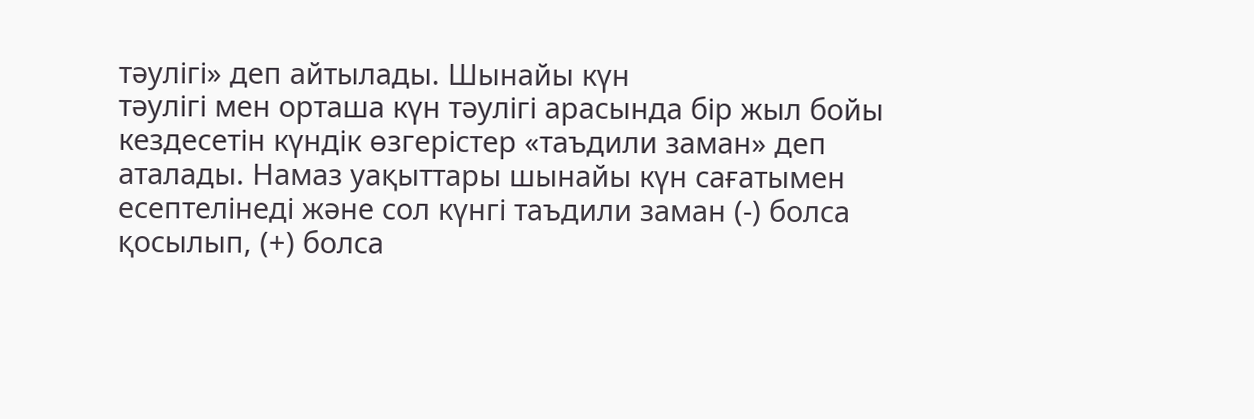тәулігі» деп айтылады. Шынайы күн
тәулігі мен орташа күн тәулігі арасында бір жыл бойы
кездесетін күндік өзгерістер «таъдили заман» деп
аталады. Намаз уақыттары шынайы күн сағатымен
есептелінеді және сол күнгі таъдили заман (-) болса
қосылып, (+) болса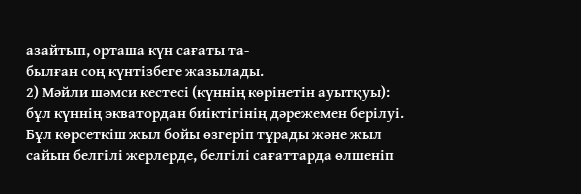азайтып, орташа күн сағаты та-
былған соң күнтізбеге жазылады.
2) Мәйли шәмси кестесі (күннің көрінетін ауытқуы):
бұл күннің экватордан биіктігінің дәрежемен берілуі.
Бұл көрсеткіш жыл бойы өзгеріп тұрады және жыл
сайын белгілі жерлерде, белгілі сағаттарда өлшеніп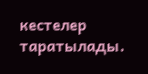кестелер таратылады.